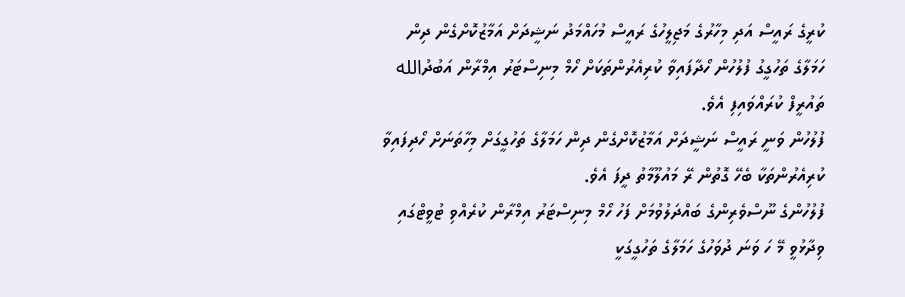ކުރީގެ ރައީސް އަދި މިހާރުގެ މަޖިލީހުގެ ރައީސް މުހައްމަދު ނަޝީދަށް އަމާޒުކޮށްގެން ދިން ހަމަލާގެ ތަހުގީގު ފުލުހުން ހޯދާފައިވާ ކުރިއެރުންތަކަށް ހޯމް މިނިސްޓަރު އިމްރާން އަބުދުالله ތައުރީފް ކުރައްވައިފި އެވެ.
ފުލުހުން ވަނީ ރައީސް ނަޝީދަށް އަމާޒުކޮށްގެން ދިން ހަމަލާގެ ތަހުގީގަށް މިހާތަނަށް ހޯދިފައިވާ ކުރިއެރުންތަކާ ބެހޭ ގޮތުން ރޭ މައުލޫމާތު ދީފަ އެވެ.
ފުލުހުންގެ ނޫސްވެރިންގެ ބައްދަލުވުމަށް ފަހު ހޯމް މިނިސްޓަރު އިމްރާން ކުރެއްވި ޓުވީޓްގައި ވިދާޅުވީ މޭ ހަ ވަނަ ދުވަހުގެ ހަމަލާގެ ތަހުގީގަކީ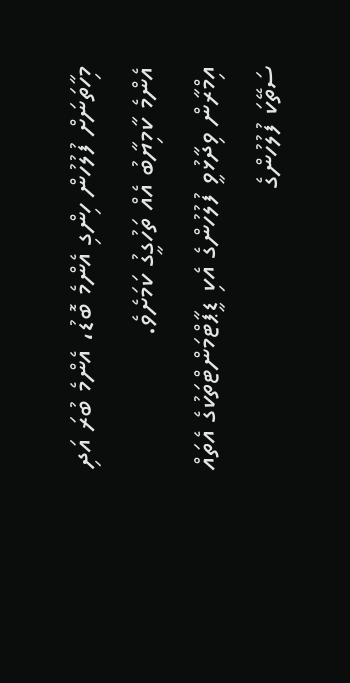މިހާތަނަށް ފުލުހުން ހިންގި އެންމެ ބޮޑު، އެންމެ ބުރަ އަދި އެންމެ ކާމިޔާބު އެއް ތަހުގީގު ކަމަށެވެ.
އިމްރާން ވިދާޅުވީ ފުލުހުންގެ އެކި ޑީޕާޓްމަންޓްތަކުގެ އެތައް ސަތޭކަ ފުލުހުންގެ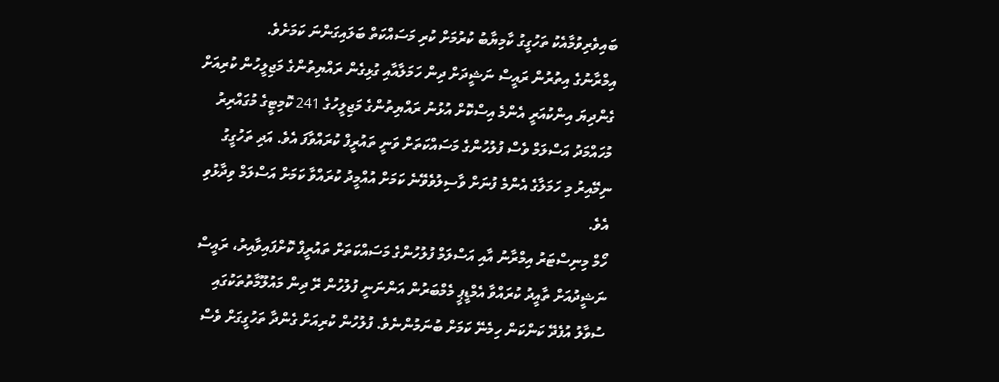ބައިވެރިވުމާއެކު ތަހުގީގު ކާމިޔާބު ކުރުމަށް ކުރި މަސައްކަތް ބަލައިގަންނަ ކަމަށެވެ.
އިމްރާނުގެ އިތުރުން ރައީސް ނަޝީދަށް ދިން ހަމަލާއާއި ގުޅިގެން ރައްޔިތުންގެ މަޖިލީހުން ކުރިއަށް ގެންދިޔަ އިންކުއަރީ އެންމެ އިސްކޮށް އުޅުނު ރައްޔިތުންގެ މަޖިލީހުގެ 241 ކޮމިޓީގެ މުގައްރިރު މުހައްމަދު އަސްލަމް ވެސް ފުލުހުންގެ މަސައްކަތަށް ވަނީ ތައުރީފް ކުރައްވާފަ އެވެ. އަދި ތަހުގީގު ނިމޭއިރު މި ހަމަލާގެ އެންމެ ފުނަށް ވާސިލުވެވޭނެ ކަމަށް އުއްމީދު ކުރައްވާ ކަމަށް އަސްލަމް ވިދާޅުވި އެވެ.
ހޯމް މިނިސްޓަރު އިމްރާނު އާއި އަސްލަމް ފުލުހުންގެ މަސައްކަތަށް ތައުރީފް ކޮށްފައިވާއިރު، ރައީސް ނަޝީދުއަށް ތާއީދު ކުރައްވާ އެމްޑީޕީ މެމްބަރުން އަންނަނީ ފުލުހުން ރޭ ދިން މައުލޫމާތުތަކުގައި ސުވާލު އުފެދޭ ކަންކަން ހިމެނޭ ކަމަށް ބުނަމުންނެވެ. ފުލުހުން ކުރިއަށް ގެންދާ ތަހުގީގަށް ވެސް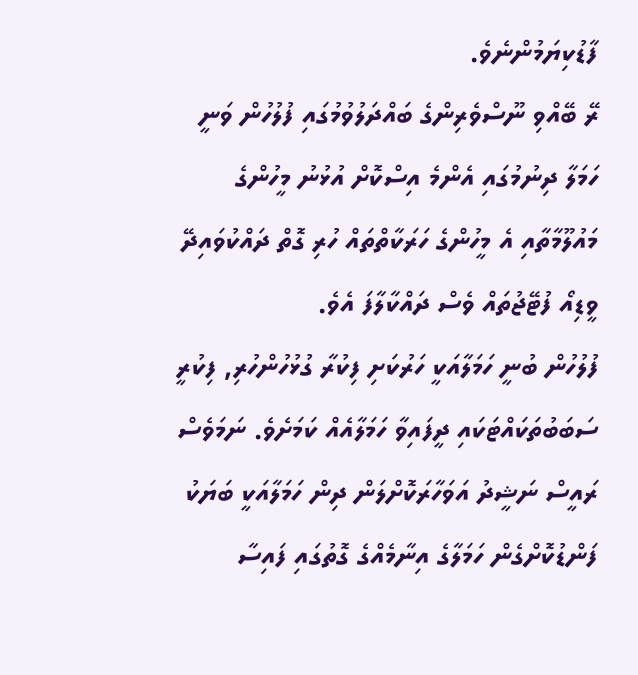ފާޑުކިޔަމުންނެވެ.
ރޭ ބޭއްވި ނޫސްވެރިންގެ ބައްދަލުވުމުގައި ފުލުހުން ވަނީ ހަމަލާ ދިނުމުގައި އެންމެ އިސްކޮށް އުޅުނު މީހުންގެ މައުލޫމާތާއި އެ މީހުންގެ ހަރަކާތްތައް ހުރި ގޮތް ދައްކުވައިދޭ ވީޑިއޯ ފުޓޭޖުތައް ވެސް ދައްކާލާފަ އެވެ.
ފުލުހުން ބުނީ ހަމަލާއަކީ ހަރުކަށި ފިކުރާ ގުޅުހުންހުރި, ފިކުރީ ސަބަބުތަކައްޓަކައި ދީފައިވާ ހަމަލާއެއް ކަމަށެވެ. ނަމަވެސް ރައީސް ނަޝީދު އަވަހާރަކޮށްލަން ދިން ހަމަލާއަކީ ބަޔަކު ފަންޑުކޮށްގެން ހަމަލާގެ އިނާމެއްގެ ގޮތުގައި ފައިސާ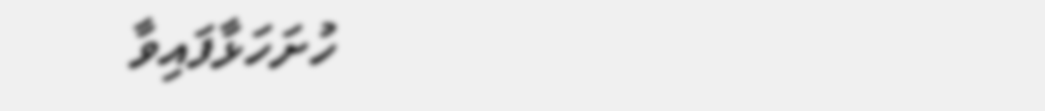ހުށަހަޅާފައިވާ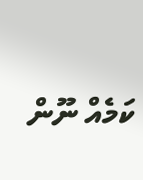ކަމެއް ނޫން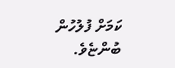ކަމަށް ފުލުހުން ބުންޏެވެ.